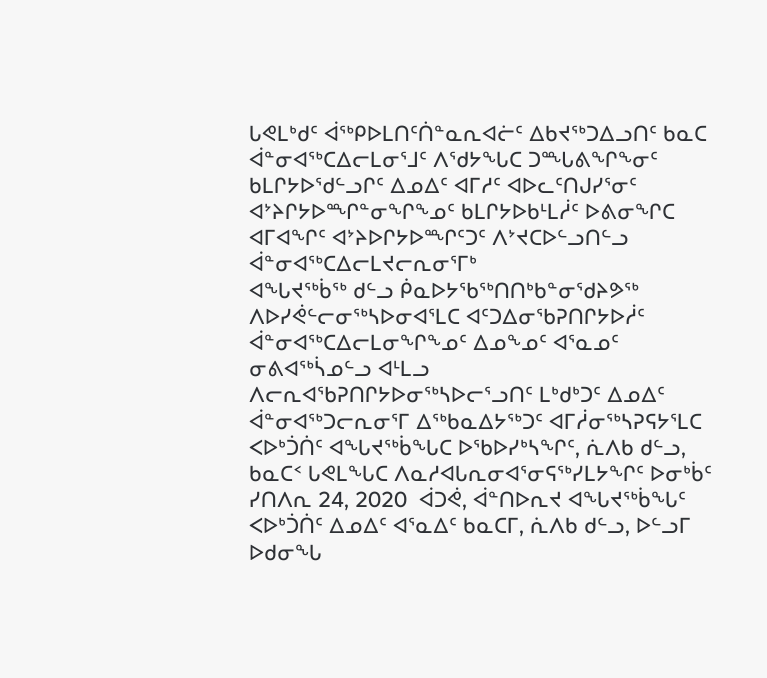ᒐᕙᒪᒃᑯᑦ ᐋᖅᑭᐅᒪᑎᑦᑏᓐᓇᕆᐊᓖᑦ ᐃᑲᔪᖅᑐᐃᓗᑎᑦ ᑲᓇᑕ ᐋᓐᓂᐊᖅᑕᐃᓕᒪᓂᕐᒧᑦ ᐱᖁᔭᖓᑕ ᑐᙵᕕᖏᖕᓂᑦ ᑲᒪᒋᔭᐅᖁᓪᓗᒋᑦ ᐃᓄᐃᑦ ᐊᒥᓱᑦ ᐊᐅᓚᑦᑎᒍᓯᕐᓂᑦ ᐊᔾᔨᒋᔭᐅᙱᓐᓂᖏᖕᓄᑦ ᑲᒪᒋᔭᐅᑲᒻᒪᓲᑦ ᐅᕕᓂᖏᑕ ᐊᒥᐊᖏᑦ ᐊᔾᔨᐅᒋᔭᐅᙱᑦᑐᑦ ᐱᔾᔪᑕᐅᓪᓗᑎᓪᓗ ᐋᓐᓂᐊᖅᑕᐃᓕᒪᔪᓕᕆᓂᕐᒥᒃ
ᐊᖓᔪᖅᑳᖅ ᑯᓪᓗ ᑮᓇᐅᔭᖃᖅᑎᑎᒃᑲᓐᓂᖁᔨᕗᖅ ᐱᐅᓯᕚᓪᓕᓂᖅᓴᐅᓂᐊᕐᒪᑕ ᐊᑦᑐᐃᓂᖃᕈᑎᒋᔭᐅᓲᑦ ᐋᓐᓂᐊᖅᑕᐃᓕᒪᓂᖏᖕᓄᑦ ᐃᓄᖕᓄᑦ ᐊᕐᓇᓄᑦ ᓂᕕᐊᖅᓵᓄᓪᓗ ᐊᒻᒪᓗ ᐱᓕᕆᐊᖃᕈᑎᒋᔭᐅᓂᖅᓴᐅᓕᕐᓗᑎᑦ ᒪᒃᑯᒃᑐᑦ ᐃᓄᐃᑦ ᐋᓐᓂᐊᖅᑐᓕᕆᓂᕐᒥ ᐃᖅᑲᓇᐃᔭᖅᑐᑦ ᐊᒥᓲᓂᖅᓴᕈᕋᔭᕐᒪᑕ
ᐸᐅᒃᑑᑏᑦ ᐊᖓᔪᖅᑳᖓᑕ ᐅᖃᐅᓯᒃᓴᖏᑦ, ᕇᐱᑲ ᑯᓪᓗ, ᑲᓇᑕᑉ ᒐᕙᒪᖓᑕ ᐱᓇᓱᐊᒐᕆᓂᐊᕐᓂᕋᖅᓯᒪᔭᖏᑦ ᐅᓂᒃᑳᑦ
ᓯᑎᐱᕆ 24, 2020  ᐋᑐᕚ, ᐋᓐᑎᐅᕆᔪ ᐊᖓᔪᖅᑳᖓᑦ ᐸᐅᒃᑑᑏᑦ ᐃᓄᐃᑦ ᐊᕐᓇᐃᑦ ᑲᓇᑕᒥ, ᕇᐱᑲ ᑯᓪᓗ, ᐅᓪᓗᒥ ᐅᑯᓂᖓ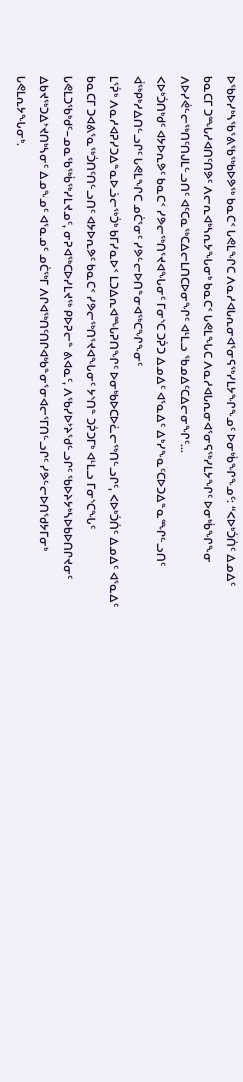ᐅᖃᐅᓯᒃᓴᖃᕐᕕᖃᖅᑲᐅᕗᖅ ᑲᓇᑕᑉ ᒐᕙᒪᖏᑕ ᐱᓇᓱᐊᒐᕆᓂᐊᕐᓂᕋᖅᓯᒪᔭᖏᖕᓄᑦ ᐅᓂᒃᑳᖏᖕᓄᑦ: “ᐸᐅᒃᑑᑏᑦ ᐃᓄᐃᑦ ᑲᓇᑕᒥ ᑐᙵᓱᐊᑎᑦᑎᕗᑦ ᐱᓕᕆᐊᒃᓴᕆᔭᖓᓂᒃ ᑲᓇᑕᑉ ᒐᕙᒪᖓᑕ ᐱᓇᓱᐊᒐᕆᓂᐊᕐᓂᕋᖅᓯᒪᔭᖏᑦ ᐅᓂᒃᑳᖏᖕᓂ ᐱᐅᓯᕚᓪᓕᖅᑎᑦᑎᒍᒪᓪᓗᑎᑦ ᐊᑦᑕᓇᖅᑕᐃᓕᒪᑎᑕᐅᓂᖏᑦ ᐊᒻᒪᓗ ᖃᓄᐃᑦᑕᐃᓕᓂᖏᑦ...
ᐸᐅᒃᑑᑎᒃᑯᑦ ᐊᔭᐅᕆᕗᑦ ᑲᓇᑕᑉ ᓯᕗᓕᖅᑎᕐᔪᐊᖓᓂᑦ ᒥᓂᔅᑕ ᑐᕉᑐ ᐃᓄᐃᑦ ᐊᕐᓇᐃᑦ ᐃᒃᓯᖕᓇᑦᑕᐅᑐᐃᓐᓇᙱᓪᓗᑎᑦ ᐋᖅᑭᒃᓱᐃᑎᓪᓗᒋᑦ ᒐᕙᒪᖏᑕ ᓄᑖᕐᓂᑦ ᓯᕗᓪᓕᐅᑎᓐᓂᐊᖅᑕᖏᖕᓂᑦ
ᒪᕐᕉᒃ ᐱᓇᓱᐊᕈᓯᑐᐃᓐᓇᐅᓘᓕᖅᑑᒃ ᑲᒥᓯᓇᐅᑉ ᒪᑐᐃᕆᐊᙵᕈᑎᖏᑦ ᐅᓂᒃᑲᐅᑕᐅᓛᓕᖅᑎᓪᓗᒋᑦ, ᐸᐅᒃᑑᑏᑦ ᐃᓄᐃᑦ ᐊᕐᓇᐃᑦ ᑲᓇᑕᒥ ᑐᐊᕕᕐᓇᖅᑑᑎᑦᑎᓪᓗᑎᑦ ᐊᔭᐅᕆᕗᑦ ᑲᓇᑕᑉ ᓯᕗᓕᖅᑎᕐᔪᐊᖓᓂᑦ ᔭᔅᑎᓐ ᑐᕉᑐᒥᒃ ᐊᒻᒪᓗ ᒥᓂᔅᑕᖓᑦ ᒐᕙᒪᑐᖃᒃᑯᑦ−ᓄᓇᖃᖅᑳᖅᓯᒪᔪᓄᑦ, ᓂᕈᐊᖅᑕᐅᓯᒪᔪᖅ ᑭᐅᕈᓕᓐ ᕕᐊᓇᑦ, ᐱᖃᓯᐅᔾᔨᖁᓪᓗᒋᑦ ᖃᐅᔨᔭᒃᓴᐅᑲᐅᑎᒋᔪᓂᑦ ᐃᑲᔪᖅᑐᐃᔾᔪᑎᒃᓴᓂᑦ ᐃᓄᖕᓄᑦ ᐊᕐᓇᓄᑦ ᓄᑖᕐᒃᒥ ᐱᒋᐊᖅᑎᑦᑎᒋᐊᒃᑲᓐᓂᕐᓂᐊᓕᕐᒥᑎᓪᓗᒋᑦ ᓯᕗᓪᓕᐅᑎᖁᔭᒥᓂᒃ ᒐᕙᒪᕆᔭᖓᓂᒃ.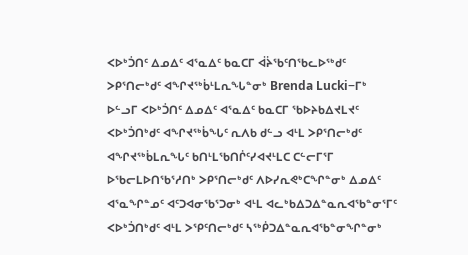ᐸᐅᒃᑑᑎᑦ ᐃᓄᐃᑦ ᐊᕐᓇᐃᑦ ᑲᓇᑕᒥ ᐋᔩᖃᑦᑎᖃᓚᐅᖅᑯᑦ ᐳᑭᕐᑎᓕᒃᑯᑦ ᐊᖏᔪᖅᑳᒻᒪᕆᖓᓐᓂᒃ Brenda Lucki−ᒥᒃ
ᐅᓪᓗᒥ ᐸᐅᒃᑑᑎᑦ ᐃᓄᐃᑦ ᐊᕐᓇᐃᑦ ᑲᓇᑕᒥ ᖃᐅᔨᑲᐃᔪᒪᔪᑦ ᐸᐅᒃᑑᑎᒃᑯᑦ ᐊᖏᔪᖅᑳᖓᑦ ᕆᐱᑲ ᑯᓪᓗ ᐊᒻᒪ ᐳᑭᕐᑎᓕᒃᑯᑦ ᐊᖏᔪᖅᑳᒪᕆᖓᑦ ᑲᑎᒻᒪᖃᑎᒌᑦᓯᐊᔪᒻᒪᑕ ᑕᓪᓕᒥᕐᒥ ᐅᖃᓕᒪᐅᑎᖃᕐᓱᑎᒃ ᐳᑭᕐᑎᓕᒃᑯᑦ ᐱᐅᓯᕆᕙᒃᑕᖏᓐᓂᒃ ᐃᓄᐃᑦ ᐊᕐᓇᖏᓐᓄᑦ ᐊᑦᑐᐊᓂᖃᕐᑐᓂᒃ ᐊᒻᒪ ᐊᓚᒃᑲᐃᑐᐃᓐᓇᕆᐊᖃᓐᓂᕐᒥᑦ ᐸᐅᒃᑑᑎᒃᑯᑦ ᐊᒻᒪ ᐳᕿᑦᑎᓕᒃᑯᑦ ᓴᖅᑮᑐᐃᓐᓇᕆᐊᖃᓐᓂᖏᓐᓂᒃ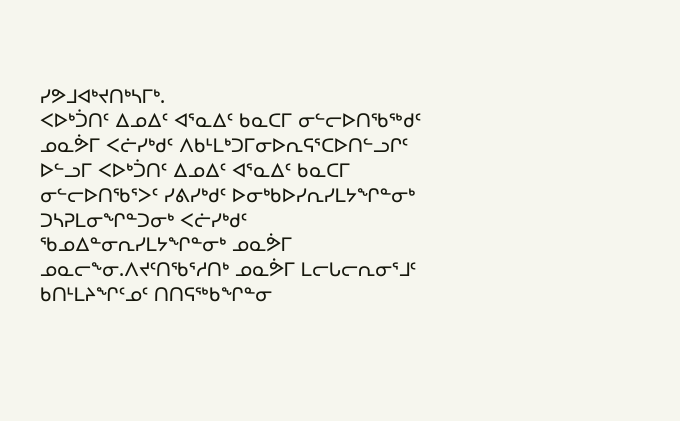ᓯᕗᒧᐊᒃᔪᑎᒃᓴᒥᒃ.
ᐸᐅᒃᑑᑎᑦ ᐃᓄᐃᑦ ᐊᕐᓇᐃᑦ ᑲᓇᑕᒥ ᓂᓪᓕᐅᑎᖃᖅᑯᑦ ᓄᓇᕘᒥ ᐸᓖᓯᒃᑯᑦ ᐱᑲᒻᒪᒃᑐᒥᓂᐅᕆᕋᕐᑕᐅᑎᓪᓗᒋᑦ
ᐅᓪᓗᒥ ᐸᐅᒃᑑᑎᑦ ᐃᓄᐃᑦ ᐊᕐᓇᐃᑦ ᑲᓇᑕᒥ ᓂᓪᓕᐅᑎᖃᕐᐳᑦ ᓯᕕᓯᒃᑯᑦ ᐅᓂᒃᑲᐅᓯᕆᓯᒪᔭᖏᓐᓂᒃ ᑐᓴᕈᒪᓂᖏᓐᑐᓂᒃ ᐸᓖᓯᒃᑯᑦ ᖃᓄᐃᓐᓂᕆᓯᒪᔭᖏᓐᓂᒃ ᓄᓇᕘᒥ ᓄᓇᓕᖕᓂ.ᐱᔪᑦᑎᖃᕐᓱᑎᒃ ᓄᓇᕘᒥ ᒪᓕᒐᓕᕆᓂᕐᒧᑦ ᑲᑎᒻᒪᔨᖏᑦᓄᑦ ᑎᑎᕋᖅᑲᖏᓐᓂ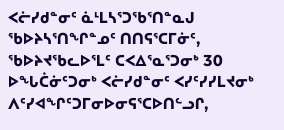ᐸᓖᓯᑯᓐᓂᑦ ᓈᒻᒪᓴᕐᑐᖃᕐᑎᓐᓇᒍ ᖃᐅᔨᓴᕐᑎᖏᓐᓄᑦ ᑎᑎᕋᕐᑕᒥᓃᑦ, ᖃᐅᔨᔪᖃᓚᐅᕐᒪᑦ ᑕᐸᐃᕐᓇᕐᑐᓂᒃ 30 ᐅᖓᑖᓃᑦᑐᓂᒃ ᐸᓖᓯᑯᓐᓂᑦ ᐸᓯᑦᓯᓯᒪᔪᓂᒃ ᐱᑦᓯᐊᖏᑦᑐᒥᓂᐅᓂᕋᕐᑕᐅᑎᓪᓗᒋ,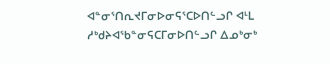ᐊᓐᓂᕐᑎᕆᔪᒥᓂᐅᓂᕋᕐᑕᐅᑎᓪᓗᒋ ᐊᒻᒪ ᓱᒃᑯᔨᐊᖃᓐᓂᕋᑕᒥᓂᐅᑎᓪᓗᒋ ᐃᓄᒃᓂᒃ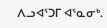ᐱᓗᐊᕐᑐᒥ ᐊᕐᓇᓂᒃ.